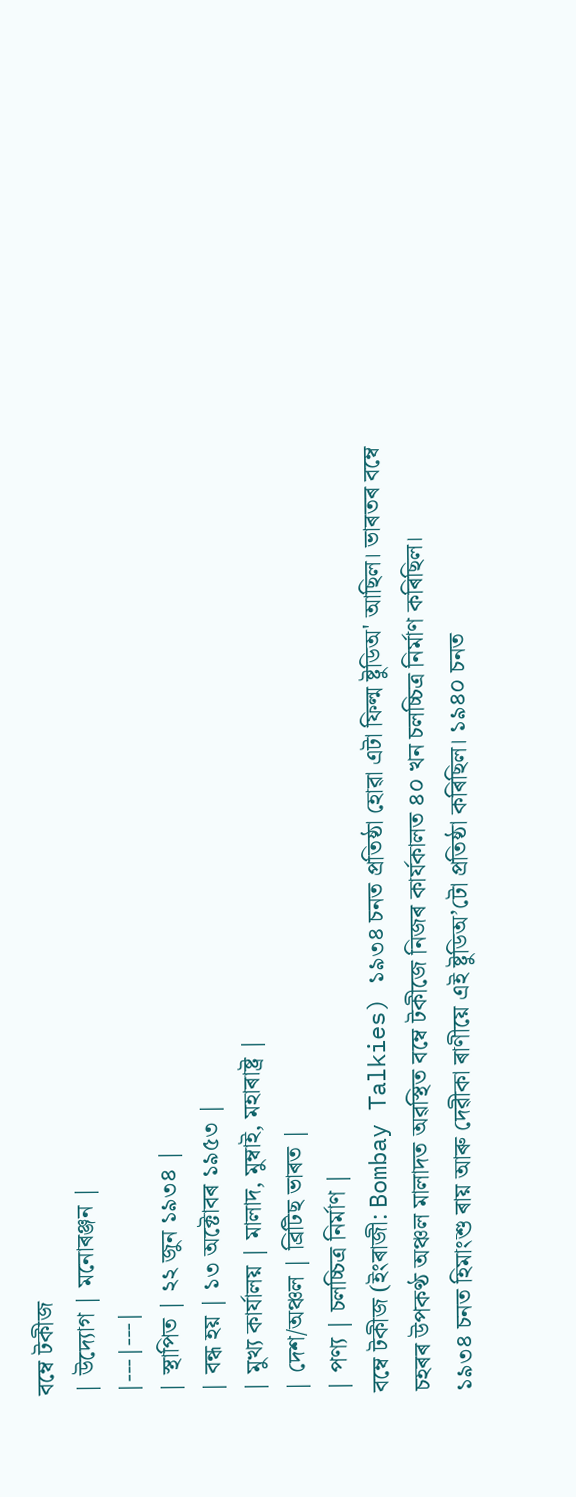বম্বে টকীজ
| উদ্যোগ | মনোৰঞ্জন |
|---|---|
| স্থাপিত | ২২ জুন ১৯৩৪ |
| বন্ধ হয় | ১৩ অক্টোবৰ ১৯৫৩ |
| মুখ্য কাৰ্যালয় | মালাদ, মুম্বাই, মহাৰাষ্ট্ৰ |
| দেশ/অঞ্চল | ব্ৰিটিছ ভাৰত |
| পণ্য | চলচ্চিত্ৰ নিৰ্মাণ |
বম্বে টকীজ (ইংৰাজী: Bombay Talkies) ১৯৩৪ চনত প্ৰতিষ্ঠা হোৱা এটা ফিল্ম ষ্টুডিঅ' আছিল। ভাৰতৰ বম্বে চহৰৰ উপকণ্ঠ অঞ্চল মালাদত অৱস্থিত বম্বে টকীজে নিজৰ কাৰ্যকালত ৪০ খন চলচ্চিত্ৰ নিৰ্মাণ কৰিছিল।
১৯৩৪ চনত হিমাংশু ৰায় আৰু দেৱীকা ৰাণীয়ে এই ষ্টুডিঅ’টো প্ৰতিষ্ঠা কৰিছিল। ১৯৪০ চনত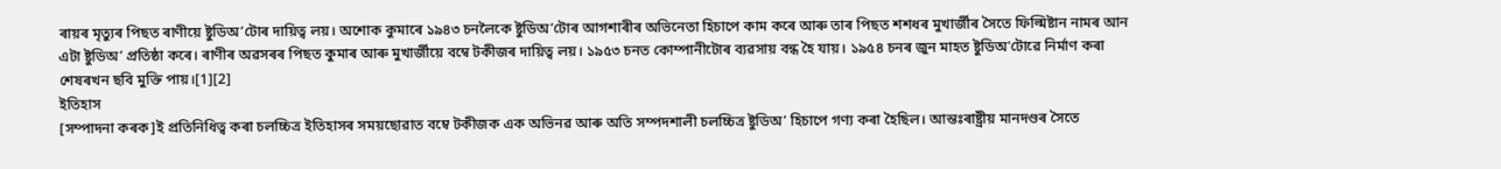ৰায়ৰ মৃত্যুৰ পিছত ৰাণীয়ে ষ্টুডিঅ’টোৰ দায়িত্ব লয়। অশোক কুমাৰে ১৯৪৩ চনলৈকে ষ্টুডিঅ’টোৰ আগশাৰীৰ অভিনেতা হিচাপে কাম কৰে আৰু তাৰ পিছত শশধৰ মুখাৰ্জীৰ সৈতে ফিল্মিষ্টান নামৰ আন এটা ষ্টুডিঅ’ প্ৰতিষ্ঠা কৰে। ৰাণীৰ অৱসৰৰ পিছত কুমাৰ আৰু মুখাৰ্জীয়ে বম্বে টকীজৰ দায়িত্ব লয়। ১৯৫৩ চনত কোম্পানীটোৰ ব্যৱসায় বন্ধ হৈ যায়। ১৯৫৪ চনৰ জুন মাহত ষ্টুডিঅ'টোৱে নিৰ্মাণ কৰা শেষৰখন ছবি মুক্তি পায়।[1][2]
ইতিহাস
[সম্পাদনা কৰক]ই প্ৰতিনিধিত্ব কৰা চলচ্চিত্ৰ ইতিহাসৰ সময়ছোৱাত বম্বে টকীজক এক অভিনৱ আৰু অতি সম্পদশালী চলচ্চিত্ৰ ষ্টুডিঅ’ হিচাপে গণ্য কৰা হৈছিল। আন্তঃৰাষ্ট্ৰীয় মানদণ্ডৰ সৈতে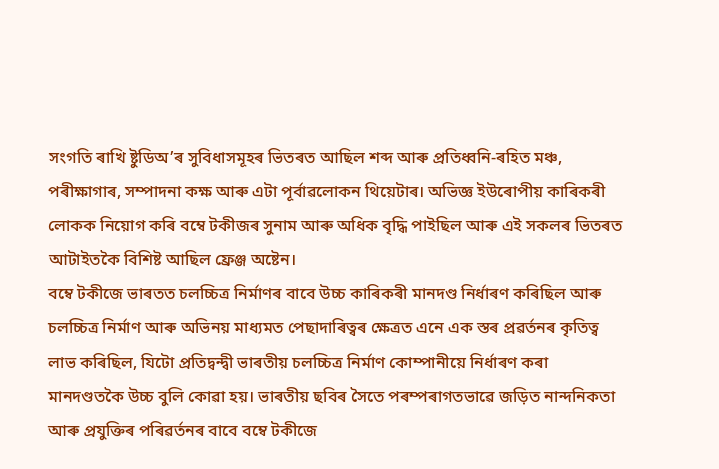সংগতি ৰাখি ষ্টুডিঅ’ৰ সুবিধাসমূহৰ ভিতৰত আছিল শব্দ আৰু প্ৰতিধ্বনি-ৰহিত মঞ্চ, পৰীক্ষাগাৰ, সম্পাদনা কক্ষ আৰু এটা পূৰ্বাৱলোকন থিয়েটাৰ। অভিজ্ঞ ইউৰোপীয় কাৰিকৰী লোকক নিয়োগ কৰি বম্বে টকীজৰ সুনাম আৰু অধিক বৃদ্ধি পাইছিল আৰু এই সকলৰ ভিতৰত আটাইতকৈ বিশিষ্ট আছিল ফ্ৰেঞ্জ অষ্টেন।
বম্বে টকীজে ভাৰতত চলচ্চিত্ৰ নিৰ্মাণৰ বাবে উচ্চ কাৰিকৰী মানদণ্ড নিৰ্ধাৰণ কৰিছিল আৰু চলচ্চিত্ৰ নিৰ্মাণ আৰু অভিনয় মাধ্যমত পেছাদাৰিত্বৰ ক্ষেত্ৰত এনে এক স্তৰ প্ৰৱৰ্তনৰ কৃতিত্ব লাভ কৰিছিল, যিটো প্ৰতিদ্বন্দ্বী ভাৰতীয় চলচ্চিত্ৰ নিৰ্মাণ কোম্পানীয়ে নিৰ্ধাৰণ কৰা মানদণ্ডতকৈ উচ্চ বুলি কোৱা হয়। ভাৰতীয় ছবিৰ সৈতে পৰম্পৰাগতভাৱে জড়িত নান্দনিকতা আৰু প্ৰযুক্তিৰ পৰিৱৰ্তনৰ বাবে বম্বে টকীজে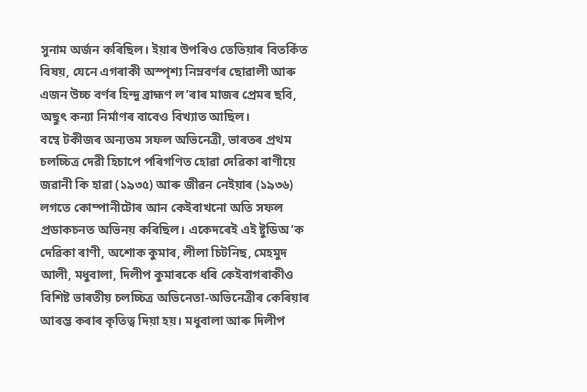সুনাম অৰ্জন কৰিছিল। ইয়াৰ উপৰিও তেতিয়াৰ বিতৰ্কিত বিষয়, যেনে এগৰাকী অস্পৃশ্য নিম্নবৰ্ণৰ ছোৱালী আৰু এজন উচ্চ বৰ্ণৰ হিন্দু ব্ৰাহ্মণ ল’ৰাৰ মাজৰ প্ৰেমৰ ছবি, অছুৎ কন্যা নিৰ্মাণৰ বাবেও বিখ্যাত আছিল।
বম্বে টকীজৰ অন্যতম সফল অভিনেত্ৰী, ভাৰতৰ প্ৰথম চলচ্চিত্ৰ দেৱী হিচাপে পৰিগণিত হোৱা দেৱিকা ৰাণীয়ে জৱানী কি হাৱা (১৯৩৫) আৰু জীৱন নেইয়াৰ (১৯৩৬) লগতে কোম্পানীটোৰ আন কেইবাখনো অতি সফল প্ৰডাকচনত অভিনয় কৰিছিল। একেদৰেই এই ষ্টুডিঅ’ক দেৱিকা ৰাণী, অশোক কুমাৰ, লীলা চিটনিছ, মেহমুদ আলী, মধুবালা, দিলীপ কুমাৰকে ধৰি কেইবাগৰাকীও বিশিষ্ট ভাৰতীয় চলচ্চিত্ৰ অভিনেতা-অভিনেত্ৰীৰ কেৰিয়াৰ আৰম্ভ কৰাৰ কৃতিত্ব দিয়া হয়। মধুবালা আৰু দিলীপ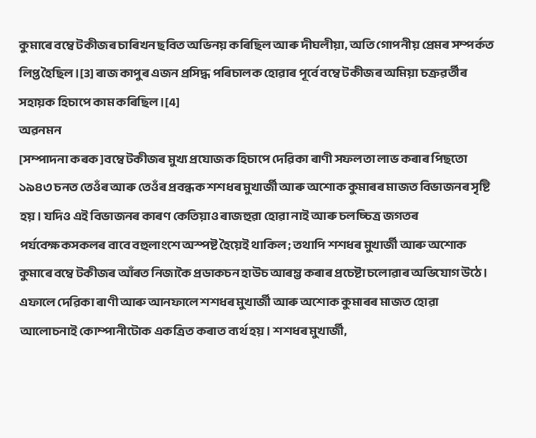কুমাৰে বম্বে টকীজৰ চাৰিখন ছবিত অভিনয় কৰিছিল আৰু দীঘলীয়া, অতি গোপনীয় প্ৰেমৰ সম্পৰ্কত লিপ্ত হৈছিল।[3] ৰাজ কাপুৰ এজন প্ৰসিদ্ধ পৰিচালক হোৱাৰ পূৰ্বে বম্বে টকীজৰ অমিয়া চক্ৰৱৰ্তীৰ সহায়ক হিচাপে কাম কৰিছিল।[4]
অৱনমন
[সম্পাদনা কৰক]বম্বে টকীজৰ মুখ্য প্ৰযোজক হিচাপে দেৱিকা ৰাণী সফলতা লাভ কৰাৰ পিছতো ১৯৪৩ চনত তেওঁৰ আৰু তেওঁৰ প্ৰবন্ধক শশধৰ মুখাৰ্জী আৰু অশোক কুমাৰৰ মাজত বিভাজনৰ সৃষ্টি হয়। যদিও এই বিভাজনৰ কাৰণ কেতিয়াও ৰাজহুৱা হোৱা নাই আৰু চলচ্চিত্ৰ জগতৰ পৰ্যবেক্ষকসকলৰ বাবে বহুলাংশে অস্পষ্ট হৈয়েই থাকিল; তথাপি শশধৰ মুখাৰ্জী আৰু অশোক কুমাৰে বম্বে টকীজৰ আঁৰত নিজাকৈ প্ৰডাকচন হাউচ আৰম্ভ কৰাৰ প্ৰচেষ্টা চলোৱাৰ অভিযোগ উঠে।
এফালে দেৱিকা ৰাণী আৰু আনফালে শশধৰ মুখাৰ্জী আৰু অশোক কুমাৰৰ মাজত হোৱা আলোচনাই কোম্পানীটোক একত্ৰিত কৰাত ব্যৰ্থ হয়। শশধৰ মুখাৰ্জী,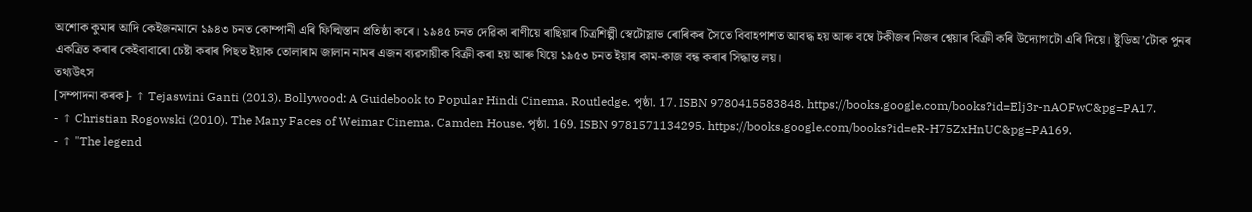অশোক কুমাৰ আদি কেইজনমানে ১৯৪৩ চনত কোম্পানী এৰি ফিল্মিস্তান প্ৰতিষ্ঠা কৰে। ১৯৪৫ চনত দেৱিকা ৰাণীয়ে ৰাছিয়াৰ চিত্ৰশিল্পী স্বেটোস্লাভ ৰোৰিকৰ সৈতে বিবাহপাশত আবদ্ধ হয় আৰু বম্বে টকীজৰ নিজৰ শ্বেয়াৰ বিক্ৰী কৰি উদ্যোগটো এৰি দিয়ে। ষ্টুডিঅ’টোক পুনৰ একত্ৰিত কৰাৰ কেইবাবাৰো চেষ্টা কৰাৰ পিছত ইয়াক তোলাৰাম জালান নামৰ এজন ব্যৱসায়ীক বিক্ৰী কৰা হয় আৰু যিয়ে ১৯৫৩ চনত ইয়াৰ কাম-কাজ বন্ধ কৰাৰ সিদ্ধান্ত লয়।
তথ্যউৎস
[সম্পাদনা কৰক]- ↑ Tejaswini Ganti (2013). Bollywood: A Guidebook to Popular Hindi Cinema. Routledge. পৃষ্ঠা. 17. ISBN 9780415583848. https://books.google.com/books?id=Elj3r-nAOFwC&pg=PA17.
- ↑ Christian Rogowski (2010). The Many Faces of Weimar Cinema. Camden House. পৃষ্ঠা. 169. ISBN 9781571134295. https://books.google.com/books?id=eR-H75ZxHnUC&pg=PA169.
- ↑ "The legend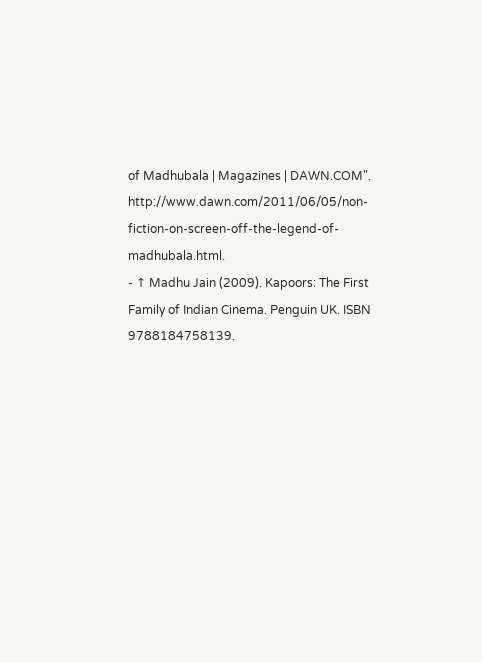of Madhubala | Magazines | DAWN.COM". http://www.dawn.com/2011/06/05/non-fiction-on-screen-off-the-legend-of-madhubala.html.
- ↑ Madhu Jain (2009). Kapoors: The First Family of Indian Cinema. Penguin UK. ISBN 9788184758139.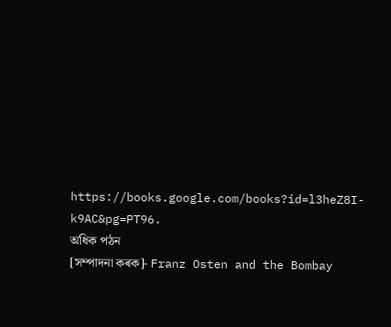https://books.google.com/books?id=l3heZ8I-k9AC&pg=PT96.
অধিক পঠন
[সম্পাদনা কৰক]- Franz Osten and the Bombay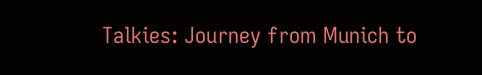Talkies: Journey from Munich to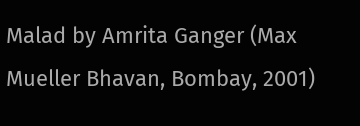Malad by Amrita Ganger (Max Mueller Bhavan, Bombay, 2001)